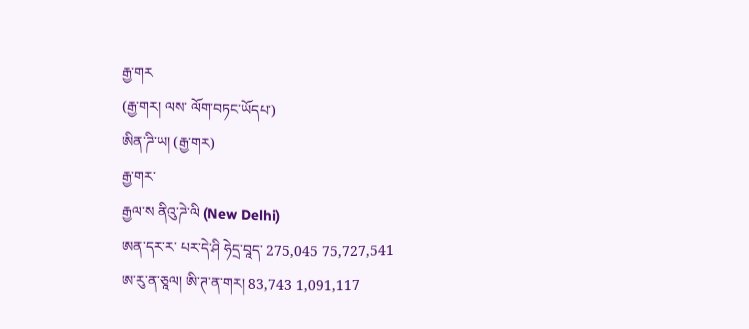རྒྱ་གར
(རྒྱ་གར། ལས་ ལོག་བཏང་ཡོདཔ་)
ཨིན་ཌི་ཡ། (རྒྱ་གར)
རྒྱ་གར་
རྒྱལ་ས ནིའུ་ཌེ་ལི (New Delhi)
ཨན་དར་ར་ པར་དེ་ཤི ཧེདྲ་བཱད་ 275,045 75,727,541
ཨ་རུ་ན་ཅཱལ། ཨི་ཊ་ན་གར། 83,743 1,091,117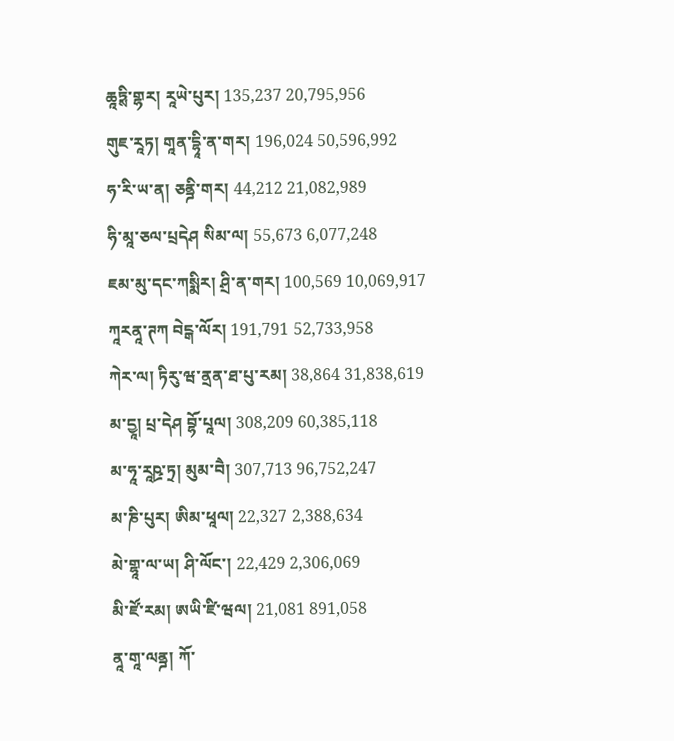ཆཱཏྶི་གྷར། རཱཡེ་པུར། 135,237 20,795,956
གུཇ་རཱཏ། གཱན་དྷཱི་ན་གར། 196,024 50,596,992
ཧ་རི་ཡ་ན། ཅནྜི་གར། 44,212 21,082,989
ཧི་མཱ་ཅལ་པྲདེཤ སིམ་ལ། 55,673 6,077,248
ཇམ་མུ་དང་ཀསྨིར། ཤྲི་ན་གར། 100,569 10,069,917
ཀཱརནཱ་ཊཀ བེངྒ་ལོར། 191,791 52,733,958
ཀེར་ལ། ཏིརུ་ཝ་ནྲན་ཐ་པུ་རམ། 38,864 31,838,619
མ་དྱཱ། པྲ་དེཤ བྷོ་པཱལ། 308,209 60,385,118
མ་ཧཱ་རཱཥྲ་ཏྲ། མུམ་བཻ། 307,713 96,752,247
མ་ཎི་པུར། ཨིམ་ཕཱལ། 22,327 2,388,634
མེ་གྷཱ་ལ་ཡ། ཤི་ལོང་། 22,429 2,306,069
མི་ཛོ་རམ། ཨཡི་ཛི་ཝལ། 21,081 891,058
ནཱ་གཱ་ལནྜ། ཀོ་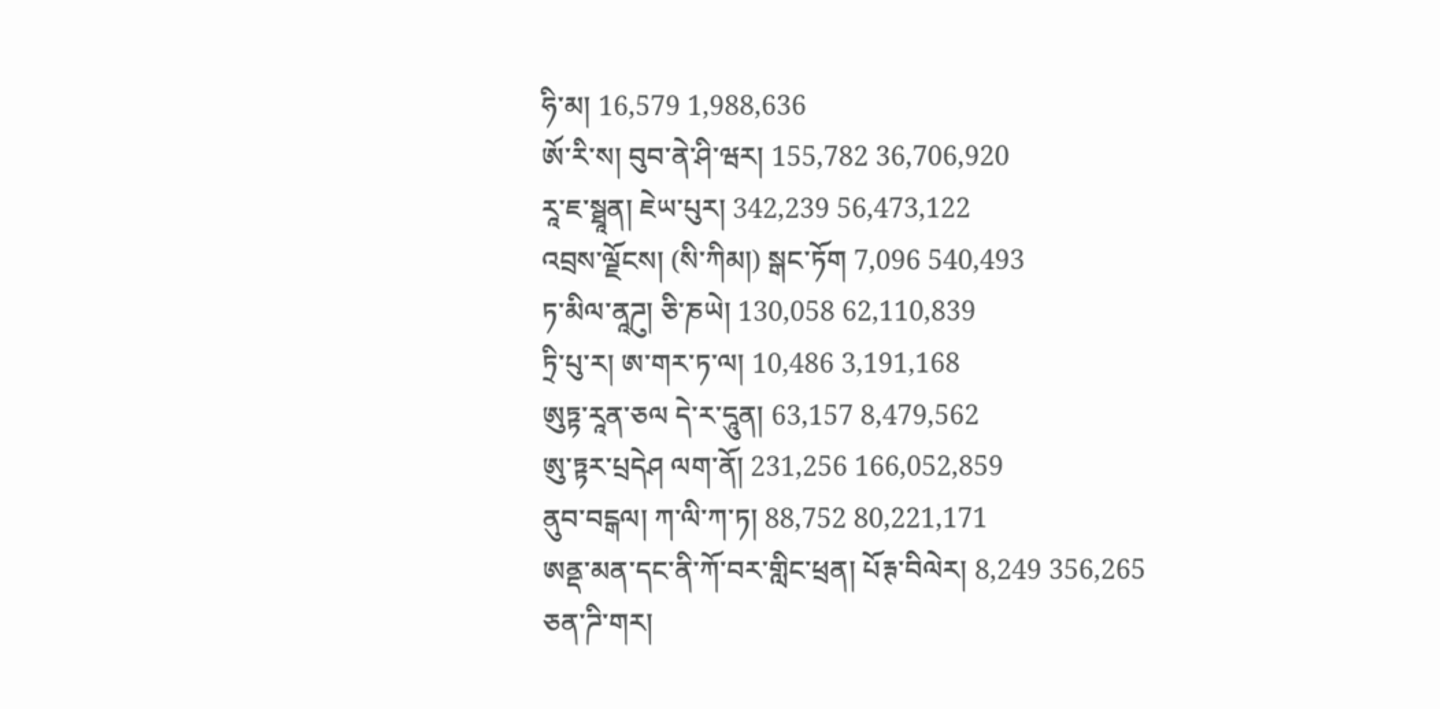ཧི་མ། 16,579 1,988,636
ཨོ་རི་ས། བུབ་ནེ་ཤི་ཝར། 155,782 36,706,920
རཱ་ཇ་སྠཱན། ཇེཡ་པུར། 342,239 56,473,122
འབྲས་ལྗོངས། (སི་ཀིམ།) སྒང་ཏོག 7,096 540,493
ཏ་མིལ་ནཱཌུ། ཅི་ཎཡེ། 130,058 62,110,839
ཏྲི་པུ་ར། ཨ་གར་ཏ་ལ། 10,486 3,191,168
ཨུཏྟ་རཱན་ཅལ དེ་ར་དཱུན། 63,157 8,479,562
ཨུ་ཏྟར་པྲདེཤ ལག་ནོ། 231,256 166,052,859
ནུབ་བངྒལ། ཀ་ལི་ཀ་ཏ། 88,752 80,221,171
ཨནྡ་མན་དང་ནི་ཀོ་བར་གླིང་ཕྲན། པོརྚ་བིལེར། 8,249 356,265
ཅན་ཌི་གར།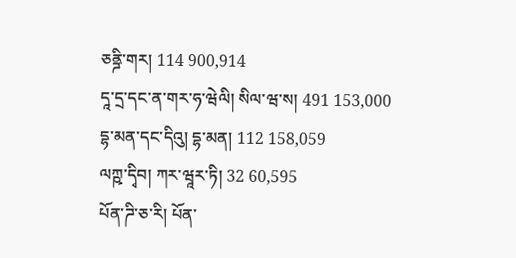ཅནྜི་གར། 114 900,914
དཱ་དྲ་དང་ན་གར་ཧ་ཝེལི། སིལ་ཝ་ས། 491 153,000
དྷ་མན་དང་དིའུ། དྷ་མན། 112 158,059
ལཀྵ་དྭིབ། ཀར་ཝཱར་ཏི། 32 60,595
པོན་ཌི་ཅ་རི། པོན་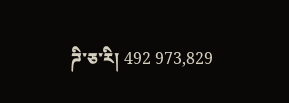ཌི་ཅ་རི། 492 973,829